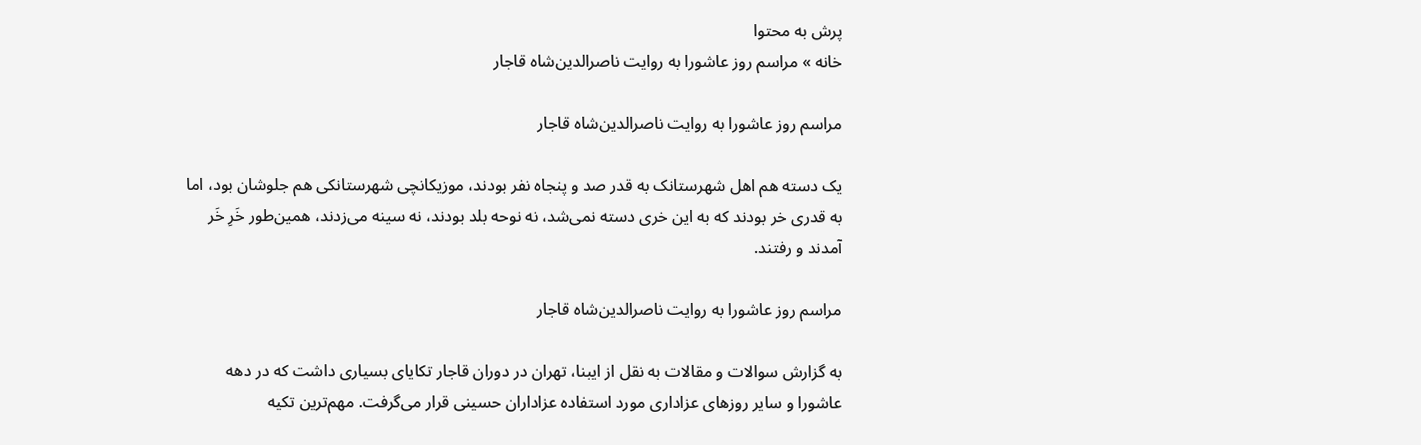پرش به محتوا
خانه » مراسم روز عاشورا به روایت ناصرالدین‌شاه قاجار

مراسم روز عاشورا به روایت ناصرالدین‌شاه قاجار

یک دسته هم اهل شهرستانک به قدر صد و پنجاه نفر بودند، موزیکانچی شهرستانکی هم جلوشان بود، اما به قدری خر بودند که به این خری دسته نمی‌شد، نه نوحه بلد بودند، نه سینه می‌زدند، همین‌طور خَرِ خَر آمدند و رفتند.

مراسم روز عاشورا به روایت ناصرالدین‌شاه قاجار

به گزارش سوالات و مقالات به نقل از ایبنا، تهران در دوران قاجار تکایای بسیاری داشت که در دهه عاشورا و سایر روزهای عزاداری مورد استفاده عزاداران حسینی قرار می‌گرفت. مهم‌ترین تکیه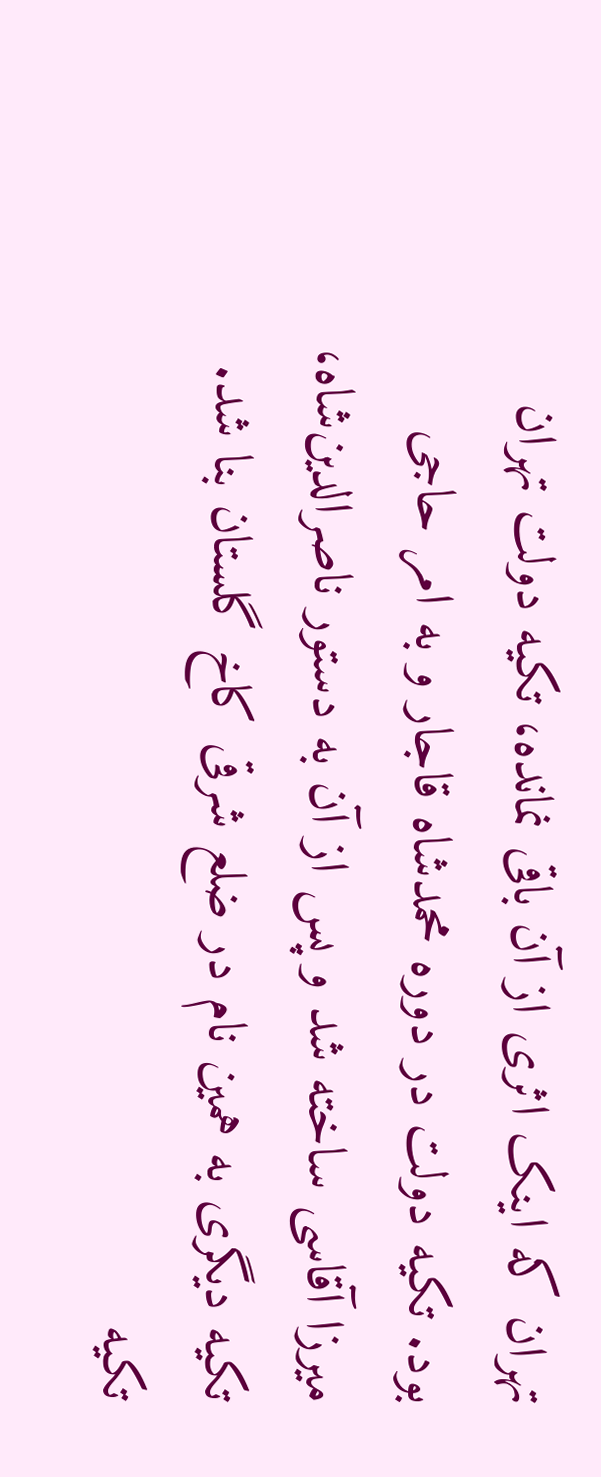تهران که اینک اثری از آن باقی نمانده، تکیه دولت تهران بود. تکیه دولت در دوره محمدشاه قاجار و به امر حاجی میرزا آقاسی ساخته شد و پس از آن به دستور ناصرالدین‌شاه، تکیه دیگری به‌ همین نام در ضلع شرقی کاخ گلستان بنا شد. تکیه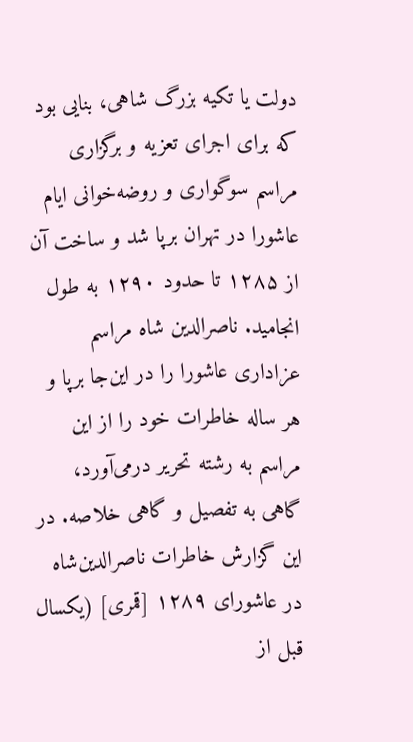دولت یا تکیه بزرگ شاهی، بنایی بود که برای اجرای تعزیه و برگزاری مراسم سوگواری و روضه‌خوانی ایام عاشورا در تهران برپا شد و ساخت آن از ۱۲۸۵ تا حدود ۱۲۹۰ به طول انجامید. ناصرالدین شاه مراسم عزاداری عاشورا را در این‌جا برپا و هر ساله خاطرات خود را از این مراسم به رشته تحریر درمی‌آورد، گاهی به تفصیل و گاهی خلاصه. در این گزارش خاطرات ناصرالدین‌شاه در عاشورای ۱۲۸۹ [قمری] (یکسال قبل از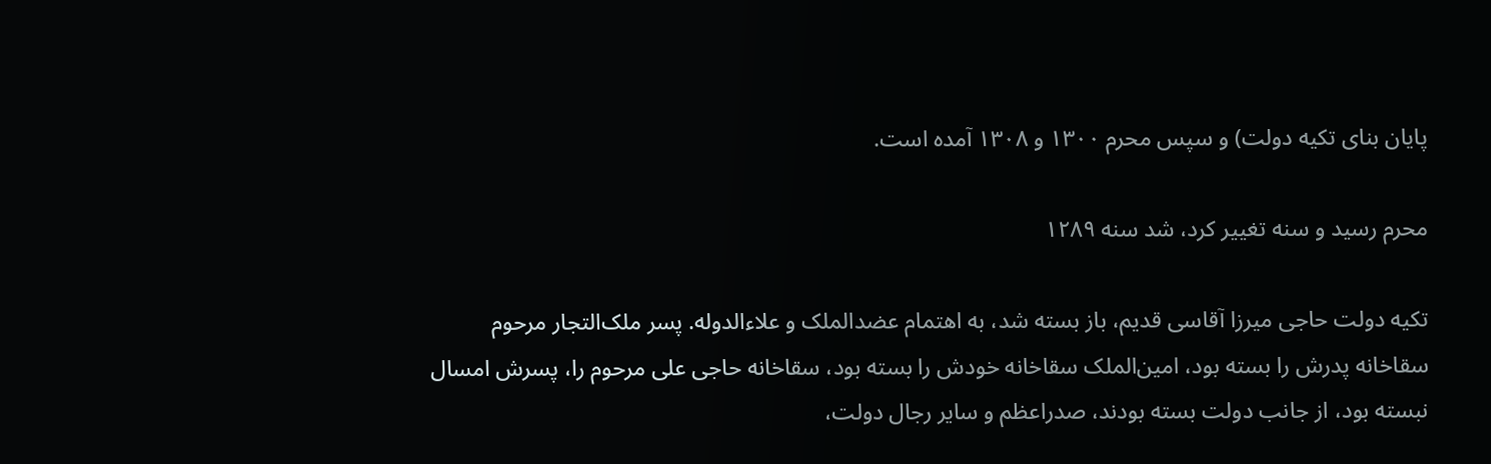پایان بنای تکیه دولت) و سپس محرم ۱۳۰۰ و ۱۳۰۸ آمده است.

محرم رسید و سنه تغییر کرد، شد سنه ۱۲۸۹

تکیه دولت حاجی میرزا آقاسی قدیم، باز بسته شد، به اهتمام عضدالملک و علاءالدوله. پسر ملک‌التجار مرحوم سقاخانه پدرش را بسته بود، امین‌الملک سقاخانه خودش را بسته بود، سقاخانه حاجی علی مرحوم را، پسرش امسال نبسته بود، از جانب دولت بسته بودند، صدراعظم و سایر رجال دولت،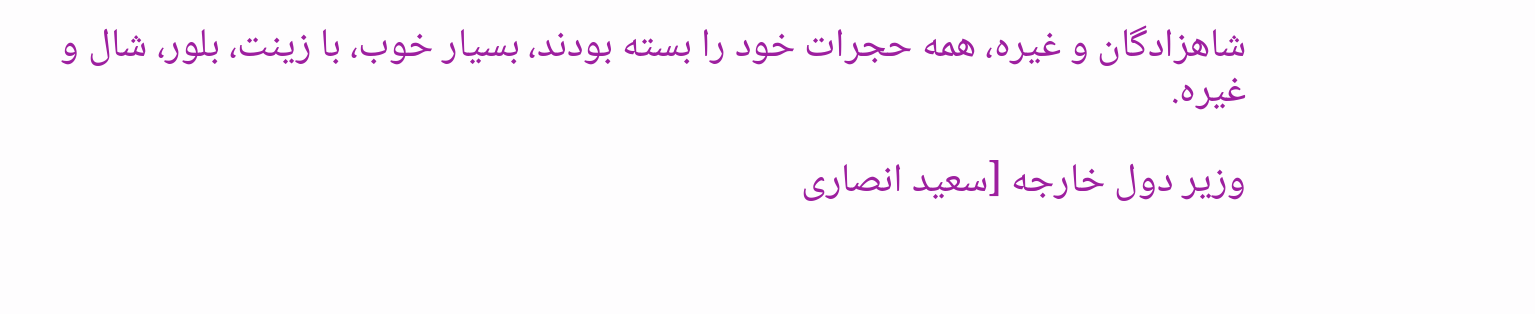شاهزادگان و غیره، همه حجرات خود را بسته بودند، بسیار خوب، با زینت، بلور، شال و غیره.

وزیر دول خارجه [سعید انصاری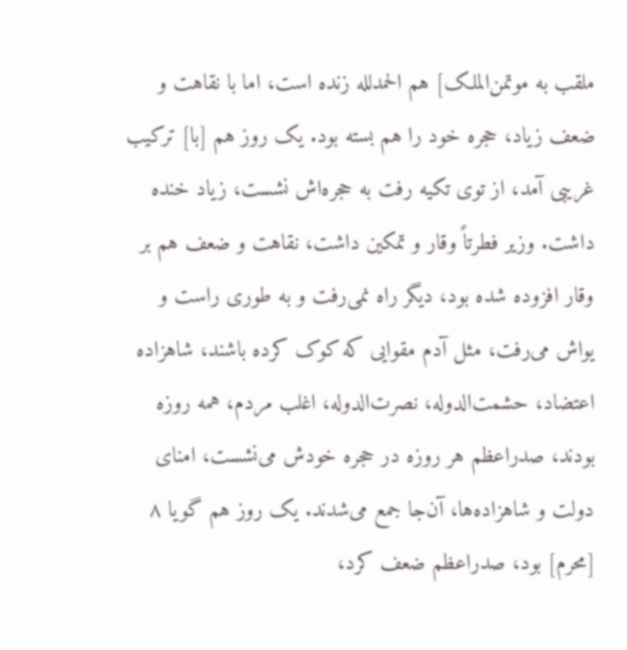ملقب به موتمن‌الملک] هم الحمدلله زنده است، اما با نقاهت و ضعف زیاد، حجره خود را هم بسته بود. یک روز هم [با] ترکیب غریبی آمد، از توی تکیه رفت به حجره‌اش نشست، زیاد خنده داشت. وزیر فطرتاً وقار و تمکین داشت، نقاهت و ضعف هم بر وقار افزوده شده بود، دیگر راه نمی‌رفت و به ‌طوری راست و یواش می‌رفت، مثل آدم مقوایی که کوک کرده باشند، شاهزاده اعتضاد، حشمت‌الدوله، نصرت‌الدوله، اغلب مردم، همه روزه بودند، صدراعظم هر روزه در حجره خودش می‌نشست، امنای دولت و شاهزاده‌ها، آن‌جا جمع می‌شدند. یک روز هم گویا ۸ [محرم] بود، صدراعظم ضعف کرد،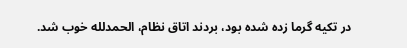در تکیه گرما زده شده بود، بردند اتاق نظام، الحمدلله خوب شد.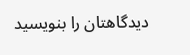دیدگاهتان را بنویسید